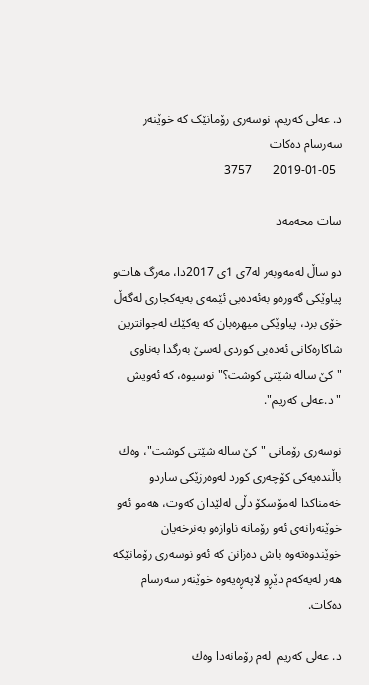د. عەلی کەریم، نوسەری رۆمانێک کە خوێنەر سەرسام دەکات
  2019-01-05       3757

سات محەمەد

دو ساڵ لەمەوبەر لە7ی 1ی 2017دا، مەرگ هات‌و پیاوێكی گەورەو بەئەدەبی ئێمەی بەیەكجاری لەگەڵ خۆی برد، پیاوێكی میهرەبان كە یەكێك لەجوانترین شاكارەكانی ئەدەبی كوردی لەسێ‌ بەرگدا بەناوی "كێ‌ سالە شێتی كوشت؟" نوسیوە، كە ئەویش "د.عەلی كەریم".

نوسەری رۆمانی "كێ‌ سالە شێتی كوشت"، وەك باڵندەیەكی كۆچەری كورد لەوەرزێكی ساردو خەمناكدا لەمۆسكۆ دڵی لەلێدان كەوت، هەمو ئەو خوێنەرانەی ئەو رۆمانە ناوازەو بەنرخەیان خوێندوەتەوە باش دەزانن كە ئەو نوسەری رۆمانێكە هەر لەیەكەم دێڕ‌و لاپەڕەیەوە خوێنەر سەرسام دەكات.

د. عەلی كەریم  له‌م رۆمانه‌دا وه‌ك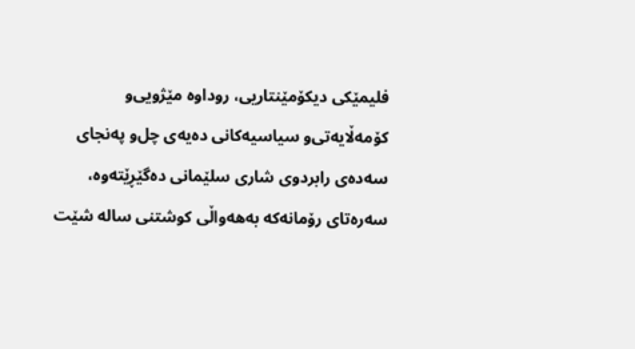فلیمێكی‌ دیكۆمێنتاریی‌، روداوه‌ مێژویی‌‌و كۆمه‌ڵایه‌تی‌و سیاسیه‌كانی‌ ده‌یه‌ی چل‌و پەنجای سەدەی رابردوی شاری‌ سلێمانی‌ ده‌گێڕێته‌وه‌، سه‌ره‌تای‌ رۆمانه‌كه‌ به‌هه‌واڵی‌ كوشتنی‌ ساله‌ شێت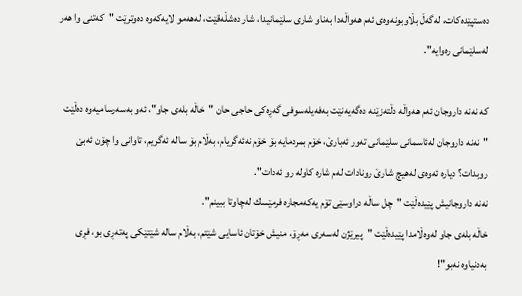ده‌ستپێده‌كات، له‌گه‌ڵ‌ بڵاوبونه‌وه‌ی‌ ئه‌م هه‌واڵه‌دا به‌ناو شاری‌ سلێمانیدا، شار ده‌شڵه‌قێت، له‌هه‌مو لایه‌كه‌وه‌ ده‌وترێت "كه‌تنی‌ وا هه‌ر له‌سلێمانی‌ ره‌وایه‌".

كه‌ نه‌نه‌ داروجان ئه‌م هه‌واڵه‌ دڵته‌زێنه‌ ده‌گه‌یه‌نێت به‌فه‌یله‌سوفی‌ گه‌ڕه‌كی‌ حاجی‌ حان "خاڵه‌ بله‌ی‌ جاو"، ئه‌و به‌سه‌رسامیه‌وه‌ ده‌ڵێت "نه‌نه‌ داروجان له‌ئاسمانی‌ سلێمانی‌ ته‌ور ئه‌بارێ‌، خۆم بمردمایه‌ بۆ خۆم نه‌ئه‌گریام، به‌ڵام بۆ ساله‌ ئه‌گریم، تاوانی‌ وا چۆن ئه‌بێ‌ روبدات؟ دیاره‌ ئه‌وه‌ی‌ له‌هیچ شارێ‌ رونادات له‌م شاره‌ كاوله‌ رو ئه‌دات".
نه‌نه‌ داروجانیش پێیده‌ڵێت "چل ساڵه‌ دراوسێی‌ تۆم یه‌كه‌مجاره‌ فرمێسك له‌چاوتا ببینم".
خاڵه‌ بله‌ی‌ جاو له‌وه‌ڵامدا پێیده‌ڵێت "پیرێژن له‌سه‌ری‌ مه‌ڕۆ، منیش خۆتان ئاسایی‌ شێتم، به‌ڵام ساله‌ شێتێكی‌ په‌ته‌ڕی‌ بو، فڕی‌ به‌دنیاوه‌ نه‌بو"!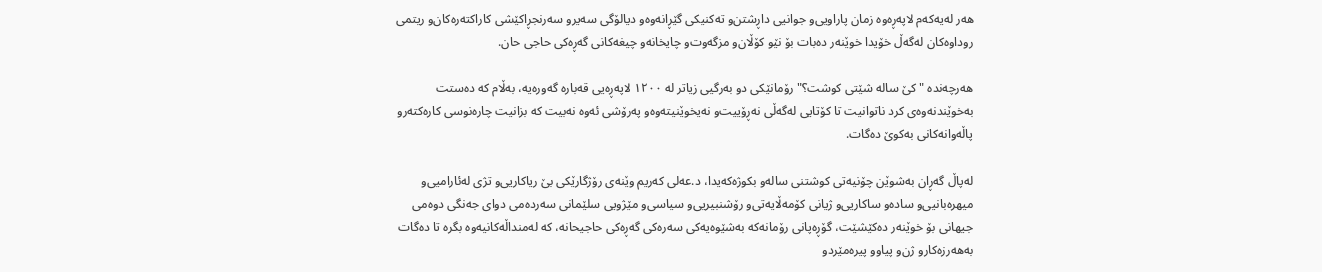هه‌ر له‌یه‌كه‌م لاپه‌ڕه‌وه‌ زمان پاراویی‌و جوانیی‌ داڕشتن‌و ته‌كنیكی‌ گێڕانه‌وه‌و دیالۆگی‌ سه‌یرو سه‌رنجڕاكێشی‌ كاراكته‌ره‌كان‌و ریتمی‌ روداوه‌كان له‌گه‌ڵ‌ خۆیدا خوێنه‌ر ده‌بات بۆ نێو كۆڵان‌و مزگه‌وت‌و چایخانه‌و چیغه‌كانی‌ گه‌ڕه‌كی‌ حاجی‌ حان.

هه‌رچه‌نده‌ "كێ‌ ساله‌ شێتی‌ كوشت؟" رۆمانێكی‌ دو بەرگیی زیاتر لە ١٢٠٠ لاپه‌ڕه‌یی‌ قه‌باره‌ گه‌وره‌یه‌، به‌ڵام كه‌ ده‌ستت به‌خوێندنه‌وه‌ی‌ كرد ناتوانیت تا كۆتایی‌ له‌گه‌ڵی‌ نه‌ڕۆییت‌و نه‌یخوێنیته‌وه‌‌و په‌رۆشی‌ ئه‌وه‌ نه‌بیت كه‌ بزانیت چاره‌نوسی‌ كاره‌كته‌رو پاڵه‌وانه‌كانی‌ به‌كوێ‌ ده‌گات.

له‌پاڵ‌ گه‌ڕان به‌شوێن چۆنیه‌تی‌ كوشتنی‌ ساله‌و بكوژه‌كه‌یدا، د.عه‌لی‌ كه‌ریم وێنه‌ی‌ رۆژگارێكی‌ بێ‌ ریاكاریی‌‌و تژی‌ له‌ئارامیی‌‌و میهره‌بانیی‌‌و ساده‌و ساكاریی‌‌و ژیانی‌ كۆمه‌ڵایه‌تی‌‌و رۆشنبیریی‌‌و سیاسی‌‌و مێژویی‌ سلێمانی‌ سەردەمی دوای جەنگی دوەمی جیهانی بۆ خوێنه‌ر ده‌كێشێت، گۆڕه‌پانی‌ رۆمانه‌كه‌ به‌شێوه‌یه‌كی‌ سه‌ره‌كی‌ گه‌ڕه‌كی حاجیحانه‌، كه‌ له‌منداڵه‌كانیه‌وه‌ بگره‌ تا ده‌گات به‌هه‌رزه‌كارو ژن‌و پیاوو پیره‌مێردو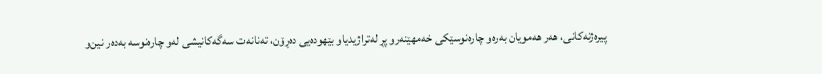پیره‌ژنه‌كانی‌، هه‌ر هه‌مویان به‌ره‌و چاره‌نوسێكی‌ خه‌مهێنه‌رو پڕ له‌تراژیدیا‌و بێهوده‌یی‌ ده‌ڕۆن، ته‌نانه‌ت سه‌گه‌كانیشی‌ له‌و چاره‌نوسه‌ به‌ده‌ر نین‌و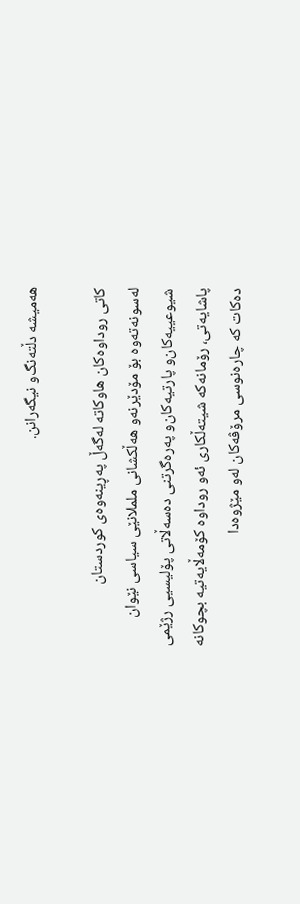هه‌میشه‌ دڵته‌نگ‌و نیگه‌رانن.

كاتی‌ روداوه‌كان هاوكاته‌ له‌گه‌ڵ‌ په‌ڕینه‌وه‌ی‌ كوردستان له‌سونه‌ته‌وه‌ بۆ مۆدێرنه‌و هه‌ڵكشانی‌ ململانێی‌ سیاسی‌ نێوان شیوعییه‌كان‌و پارتیه‌كان‌و په‌ره‌گرتنی‌ ده‌سه‌ڵاتی‌ پۆلیسیی‌ رژێمی‌ پاشایه‌تی‌، رۆمانه‌كه‌ شیته‌ڵكاری‌ ئه‌و روداوه‌ كۆمه‌ڵایه‌تیه‌ بچوكانه‌ ده‌كات كه‌ چاره‌نوسی‌ مرۆڤه‌كان له‌و مێژوه‌دا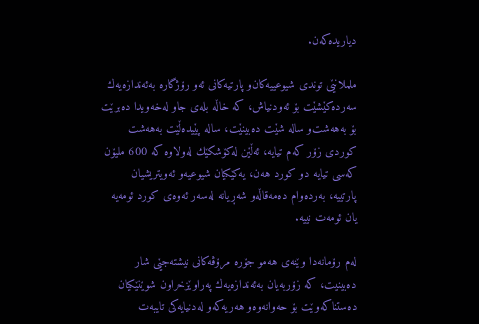دیاریده‌كه‌ن.

ململانێی‌ توندی‌ شیوعییه‌كان‌و پارتیه‌كانی‌ ئه‌و رۆژگاره‌ به‌ئه‌ندازه‌یه‌ك‌ سه‌رده‌كێشێت بۆ ئه‌ودنیاش، كه‌ خاڵه‌ بله‌ی‌ جاو له‌خه‌ویدا ده‌برێت بۆ به‌هه‌شت‌و ساله‌ شێت ده‌بینێت، ساله‌ پێیده‌ڵێت به‌هه‌شت كوردی‌ زۆر كه‌م تیایه‌، ئه‌ڵێن له‌كۆشكێك له‌ولاوه‌ كه‌ 600 ملیۆن كه‌سی‌ تیایه‌ دو كورد هه‌ن، یه‌كێكیان شیوعیه‌و ئه‌ویتریشیان پارتییه‌، به‌رده‌وام ده‌مه‌قاڵه‌و شه‌ڕیانه‌ له‌سه‌ر ئه‌وه‌ی‌ كورد ئومه‌یه‌ یان ئومه‌ت نییه‌.

له‌م رۆمانه‌دا وێنه‌ی‌ هه‌مو جۆره‌ مرۆڤه‌كانی‌ نیشته‌جێی‌ شار ده‌بینیت، كه‌ زۆربه‌یان به‌ئه‌ندازه‌یه‌ك په‌راوێزخراون‌ شوێنێكیان ده‌ستناكه‌وێت بۆ حه‌وانه‌وه‌‌و هه‌ریه‌كه‌و له‌دنیایه‌كی‌ تایبه‌ت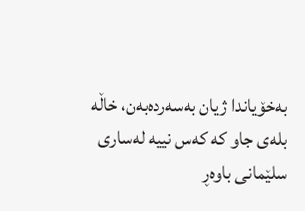به‌خۆیاندا ژیان به‌سه‌رده‌به‌ن، خاڵە بلەی جاو کە کەس نییە لەساری سلێمانی باوەڕ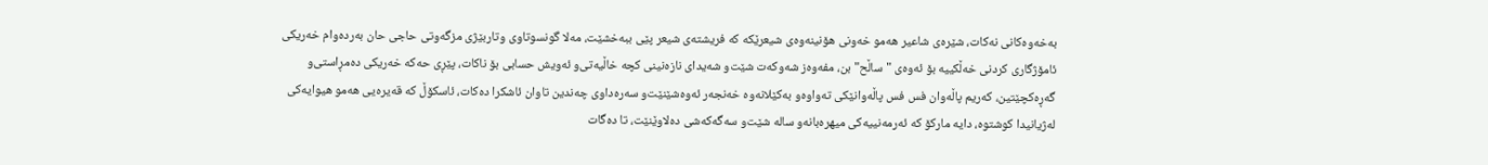بەخەوەکانی نەکات، شێره‌ی‌ شاعیر هه‌مو خه‌ونی‌ هۆنینه‌وه‌ی‌ شیعرێكه‌ كه‌ فریشته‌ی‌ شیعر پێی ببه‌خشێت، مه‌لا گونسوتاوی‌ وتاربێژی‌ مزگه‌وتی‌ حاجی‌ حان به‌رده‌وام خه‌ریكی‌ ئامۆژگاری‌ كردنی‌ خه‌ڵكییه‌ بۆ ئه‌وه‌ی‌ "ساڵح" بن، مفه‌وه‌ز شه‌وكه‌ت شێت‌و شه‌یدای‌ نازه‌نینی‌ كچه‌ خاڵیه‌تی‌‌و ئه‌ویش حسابی‌ بۆ ناكات، پێڕی‌ حه‌كه‌ خه‌ریكی‌ ده‌مڕاستی‌‌و گه‌ڕه‌كچێتین، كه‌ریم پاڵه‌وان‌ فس فس پاڵه‌وانێكی‌ ته‌واوه‌‌و به‌كێلانه‌وه‌ خه‌نجه‌ر ئه‌وه‌شێنێت‌و سەرەداوی چەندین تاوان ئاشکرا دەکات، ‌ئاسكۆڵ‌ كه‌ قه‌یره‌یی‌ هه‌مو هیوایه‌كی‌ له‌ژیانیدا كوشتوه‌، دایه‌ ماركۆ كه‌ ئه‌رمه‌نییه‌كی‌ میهره‌بانه‌‌و ساله‌ شێت‌و سه‌گه‌كه‌شی‌ ده‌لاوێنێت، تا ده‌گات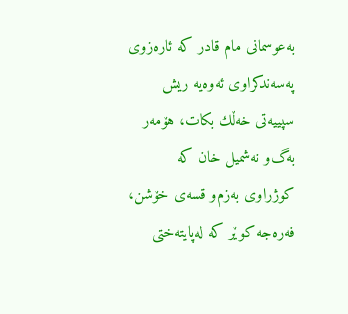به‌عوسمانی‌ مام قادر كه‌ ئاره‌زوی‌ په‌سه‌ندكراوی‌ ئه‌وه‌یه‌ ریش سپییه‌تی‌ خه‌ڵك بكات، هۆمەر بەگ‌و نەشمیل خان کە کوژراوی بەزم‌و قسەی خۆشن، فەرەجە کوێر کە لەپایتەختی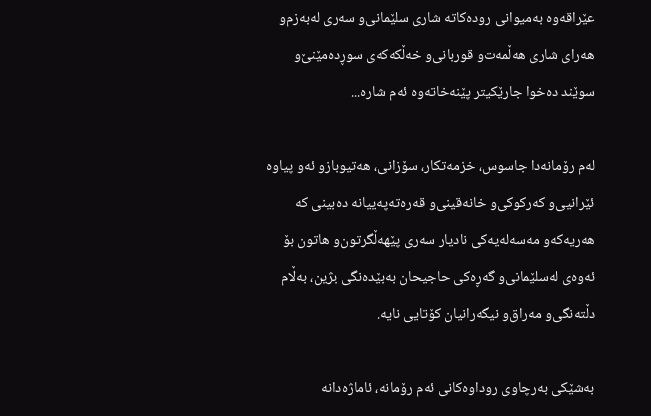عێراقەوە بەمیوانی رودەکاتە شاری سلێمانی‌و سەری لەبەزم‌و هەرای شاری هەڵمەت‌و قوربانی‌و خەڵکەکەی سوڕدەمێنێ‌و سوێند دەخوا جارێکیتر پێنەخاتەوە ئەم شارە...

له‌م رۆمانه‌دا جاسوس، خزمه‌تكار، سۆزانی‌، هه‌تیوباز‌و ئه‌و پیاوه‌ ئێرانیی‌‌و كه‌ركوكی‌‌و خانه‌قینی‌‌و قه‌ره‌ته‌په‌ییانه‌ ده‌بینی‌ كه‌ هه‌ریه‌كه‌و مه‌سه‌له‌یه‌كی‌ نادیار سه‌ری‌ پێهه‌ڵگرتون‌و هاتون بۆ ئه‌وه‌ی‌ له‌سلێمانی‌‌و گه‌ڕه‌كی‌ حاجیحان به‌بێده‌نگی‌ بژین، به‌ڵام دڵته‌نگی‌‌و مه‌راق‌و نیگه‌رانیان كۆتایی‌ نایه‌.

به‌شێكی‌ به‌رچاوی‌ روداوه‌كانی‌ ئه‌م رۆمانه‌، ئاماژه‌دانه‌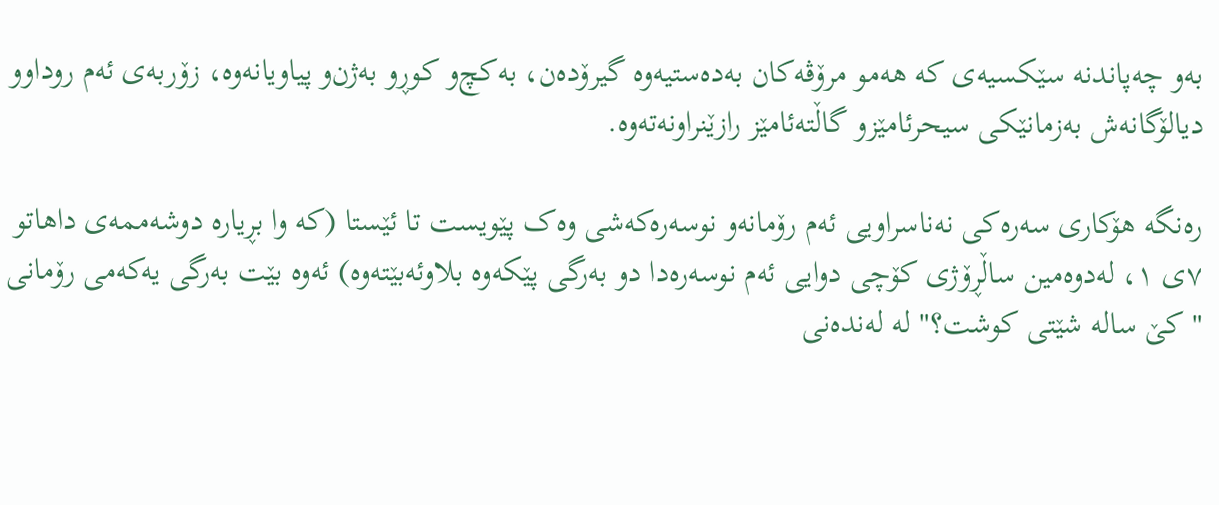به‌و چه‌پاندنه‌ سێكسیه‌ی‌ كه‌ هه‌مو مرۆڤه‌كان به‌ده‌ستیه‌وه‌ گیرۆده‌ن، به‌كچ‌و كوڕ‌و به‌ژن‌و پیاویانه‌وه‌، زۆربه‌ی‌ ئه‌م روداوو دیالۆگانه‌ش به‌زمانێكی‌ سیحرئامێز‌و گاڵته‌ئامێز رازێنراونه‌ته‌وه‌.

ره‌نگه‌ هۆكاری‌ سه‌ره‌كی‌ نه‌ناسراویی ئه‌م رۆمانه‌و نوسەرەکەشی وەک پێویست‌ تا ئێستا (کە وا بڕیارە دوشەممەی داهاتو ٧ی ١، لەدوەمین ساڵڕۆژی کۆچی دوایی ئەم نوسەرەدا دو بەرگی پێکەوە بلاوئه‌بێتە‌وه‌) ئەوە بێت بەرگی یەکەمی رۆمانی "کێ سالە شێتی کوشت؟" له‌ له‌نده‌نی‌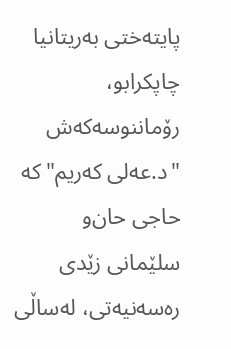پایته‌ختی‌ به‌ریتانیا چاپكرابو‌، رۆماننوسه‌كه‌ش "د.عه‌لی‌ كه‌ریم" كه‌ حاجی‌ حان‌و سلێمانی‌ زێدی‌ ره‌سه‌نیه‌تی‌، لەساڵی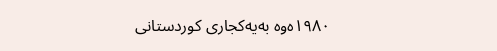١٩٨٠ەوە بەیەکجاری کوردستانی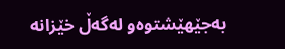بەجێهێشتوەو لەگەڵ خێزانە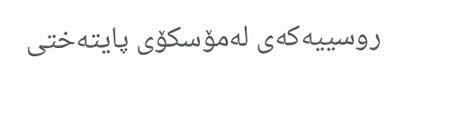روسییەکەی لەمۆسكۆی پایتەختی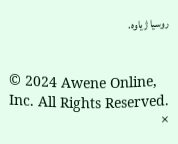روسیا ژیاوە‌.


© 2024 Awene Online, Inc. All Rights Reserved.
×